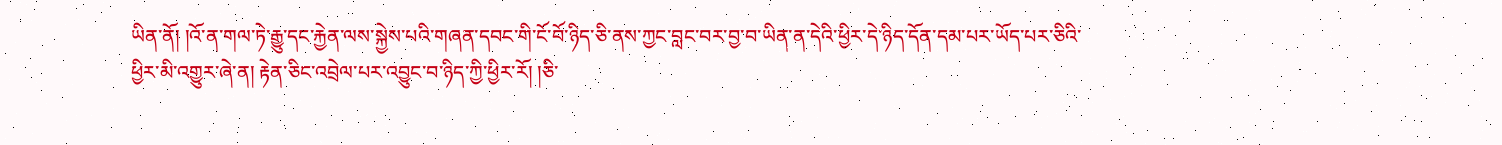ཡིན་ནོ། །འོ་ན་གལ་ཏེ་རྒྱུ་དང་རྐྱེན་ལས་སྐྱེས་པའི་གཞན་དབང་གི་ངོ་བོ་ཉིད་ཅི་ནས་ཀྱང་བླང་བར་བྱ་བ་ཡིན་ན་དེའི་ཕྱིར་དེ་ཉིད་དོན་དམ་པར་ཡོད་པར་ཅིའི་ཕྱིར་མི་འགྱུར་ཞེ་ན། རྟེན་ཅིང་འབྲེལ་པར་འབྱུང་བ་ཉིད་ཀྱི་ཕྱིར་རོ། །ཅི་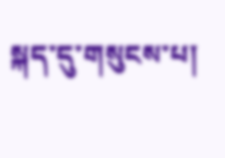སྐད་དུ་གསུངས་པ།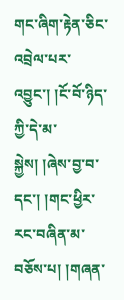གང་ཞིག་རྟེན་ཅིང་འབྲེལ་པར་འབྱུང་། །ངོ་བོ་ཉིད་ཀྱི་དེ་མ་སྐྱེས། །ཞེས་བྱ་བ་དང་། །གང་ཕྱིར་རང་བཞིན་མ་བཅོས་པ། །གཞན་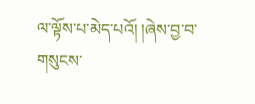ལ་ལྟོས་པ་མེད་པའོ། །ཞེས་བྱ་བ་གསུངས་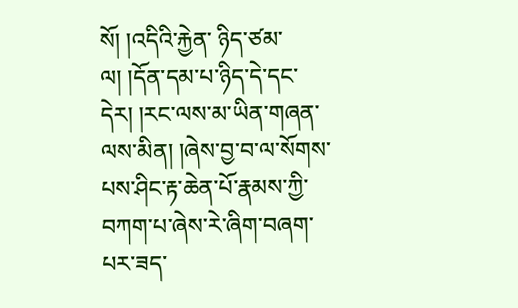སོ། །འདིའི་རྐྱེན་ ཉིད་ཙམ་ལ། །དོན་དམ་པ་ཉིད་དེ་དང་དེར། །རང་ལས་མ་ཡིན་གཞན་ལས་མིན། །ཞེས་བྱ་བ་ལ་སོགས་པས་ཤིང་རྟ་ཆེན་པོ་རྣམས་ཀྱི་བཀག་པ་ཞེས་རེ་ཞིག་བཞག་པར་ཟད་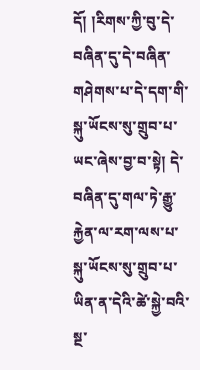དོ། །རིགས་ཀྱི་བུ་དེ་བཞིན་དུ་དེ་བཞིན་གཤེགས་པ་དེ་དག་གི་སྐུ་ཡོངས་སུ་གྲུབ་པ་ཡང་ཞེས་བྱ་བ་སྟེ། དེ་ བཞིན་དུ་གལ་ཏེ་རྒྱུ་རྐྱེན་ལ་རག་ལས་པ་སྐུ་ཡོངས་སུ་གྲུབ་པ་ཡིན་ན་དེའི་ཚེ་སྐྱེ་བའི་སྔ་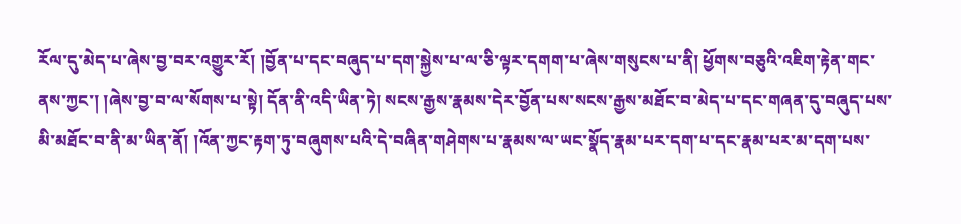རོལ་དུ་མེད་པ་ཞེས་བྱ་བར་འགྱུར་རོ། །བྱོན་པ་དང་བཞུད་པ་དག་སྐྱེས་པ་ལ་ཅི་ལྟར་དགག་པ་ཞེས་གསུངས་པ་ནི། ཕྱོགས་བཅུའི་འཇིག་རྟེན་གང་ནས་ཀྱང་། །ཞེས་བྱ་བ་ལ་སོགས་པ་སྟེ། དོན་ནི་འདི་ཡིན་ཏེ། སངས་རྒྱས་རྣམས་དེར་བྱོན་པས་སངས་རྒྱས་མཐོང་བ་མེད་པ་དང་གཞན་དུ་བཞུད་པས་མི་མཐོང་བ་ནི་མ་ཡིན་ནོ། །འོན་ཀྱང་རྟག་ཏུ་བཞུགས་པའི་དེ་བཞིན་གཤེགས་པ་རྣམས་ལ་ཡང་སྣོད་རྣམ་པར་དག་པ་དང་རྣམ་པར་མ་དག་པས་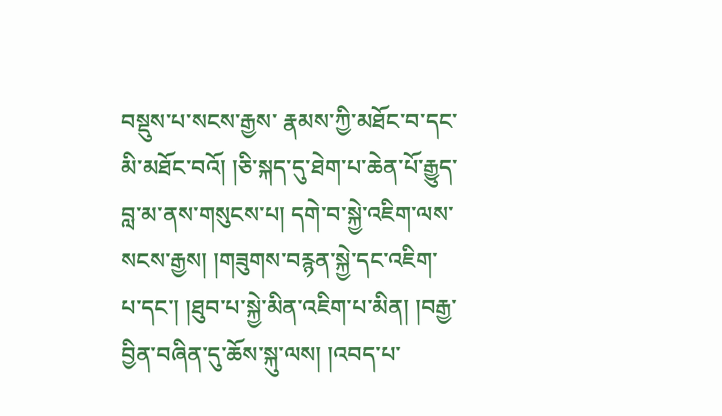བསྡུས་པ་སངས་རྒྱས་ རྣམས་ཀྱི་མཐོང་བ་དང་མི་མཐོང་བའོ། །ཅི་སྐད་དུ་ཐེག་པ་ཆེན་པོ་རྒྱུད་བླ་མ་ནས་གསུངས་པ། དགེ་བ་སྐྱེ་འཇིག་ལས་སངས་རྒྱས། །གཟུགས་བརྙན་སྐྱེ་དང་འཇིག་པ་དང་། །ཐུབ་པ་སྐྱེ་མིན་འཇིག་པ་མིན། །བརྒྱ་བྱིན་བཞིན་དུ་ཆོས་སྐུ་ལས། །འབད་པ་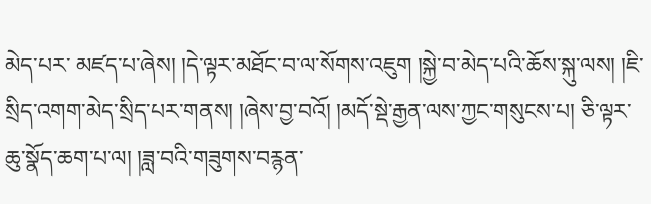མེད་པར་ མཛད་པ་ཞེས། །དེ་ལྟར་མཐོང་བ་ལ་སོགས་འཇུག །སྐྱེ་བ་མེད་པའི་ཆོས་སྐུ་ལས། །ཇི་སྲིད་འགག་མེད་སྲིད་པར་གནས། །ཞེས་བྱ་བའོ། །མདོ་སྡེ་རྒྱན་ལས་ཀྱང་གསུངས་པ། ཅི་ལྟར་ཆུ་སྣོད་ཆག་པ་ལ། །ཟླ་བའི་གཟུགས་བརྙན་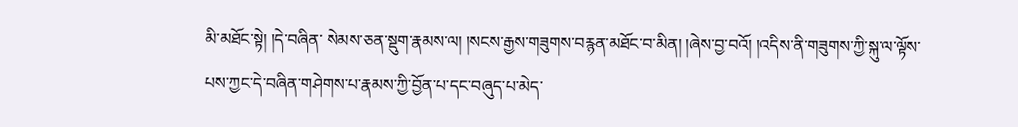མི་མཐོང་སྟེ། །དེ་བཞིན་ སེམས་ཅན་སྡུག་རྣམས་ལ། །སངས་རྒྱས་གཟུགས་བརྙན་མཐོང་བ་མིན། །ཞེས་བྱ་བའོ། །འདིས་ནི་གཟུགས་ཀྱི་སྐུ་ལ་ལྟོས་པས་ཀྱང་དེ་བཞིན་གཤེགས་པ་རྣམས་ཀྱི་བྱོན་པ་དང་བཞུད་པ་མེད་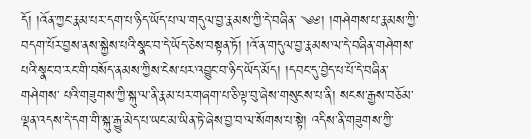དོ། །འོན་ཀྱང་རྣམ་པར་དག་པ་ཉིད་ཡོད་པ་ལ་གདུལ་བྱ་རྣམས་ཀྱི་དེ་བཞིན་ ༄༅། །གཤེགས་པ་རྣམས་ཀྱི་བདག་པོར་བྱས་ནས་སྐྱེས་པའི་སྣང་བ་དེ་ཡོད་ཅེས་བསྟན་ཏོ། །འོ་ན་གདུལ་བྱ་རྣམས་ལ་དེ་བཞིན་གཤེགས་པའི་སྣང་བ་རང་གི་བསོད་ནམས་ཀྱིས་ངེས་པར་འབྱུང་བ་ཉིད་ཡོད་མོད། །དབང་དུ་བྱེད་པ་པོ་དེ་བཞིན་གཤེགས་ པའི་གཟུགས་ཀྱི་སྐུ་ལ་ནི་རྣམ་པར་གཞག་པ་ཅི་ལྟ་བུ་ཞེས་གསུངས་པ་ནི། སངས་རྒྱས་བཅོམ་ལྡན་འདས་དེ་དག་གི་སྐུ་རྒྱུ་མེད་པ་ཡང་མ་ཡིན་ཏེ་ཞེས་བྱ་བ་ལ་སོགས་པ་སྟེ། འདིས་ནི་གཟུགས་ཀྱི་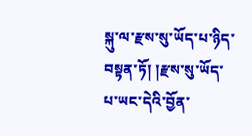སྐུ་ལ་རྫས་སུ་ཡོད་པ་ཉིད་བསྟན་ཏོ། །རྫས་སུ་ཡོད་པ་ཡང་དེའི་བྱོན་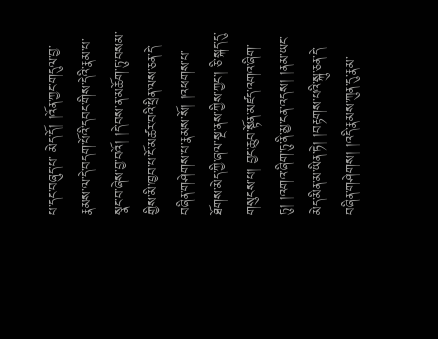པ་དང་བཞུད་པ་ མེད་དོ། །འོན་ཀྱང་གདུལ་བྱ་རྣམས་ལ་དེ་བདག་པོའི་དབང་གིས་དེའི་རྣམ་པ་སྣང་བ་ཞེས་བྱ་བའོ། །དེ་བས་ན་མཆོག་ཏུ་བསམ་གྱིས་མི་ཁྱབ་པ་ངོ་མཚར་བའི་ཕྲིན་ལས་ཅན་དེ་བཞིན་གཤེགས་པ་རྣམས་སོ། །འཕགས་པ་ཐོགས་མེད་ཀྱི་ཞལ་སྔ་ནས་ཀྱིས་ཀྱང་། ཅི་སྐད་དུ་གསུངས་པ། བྱང་ཆུབ་སྟོན་མཛད་འགའ་ཞིག་ཏུ། །འགའ་ཞིག་ཏུ་ནི་མྱ་ངན་འདས། །ནམ་ཡང་མེད་མིན་མ་ཡིན་ཏེ། །བརྟགས་པའི་སྐུ་ཅན་དེ་བཞིན་གཤེགས། །འདི་རྣམས་ཀུན་དུ་རྣམ་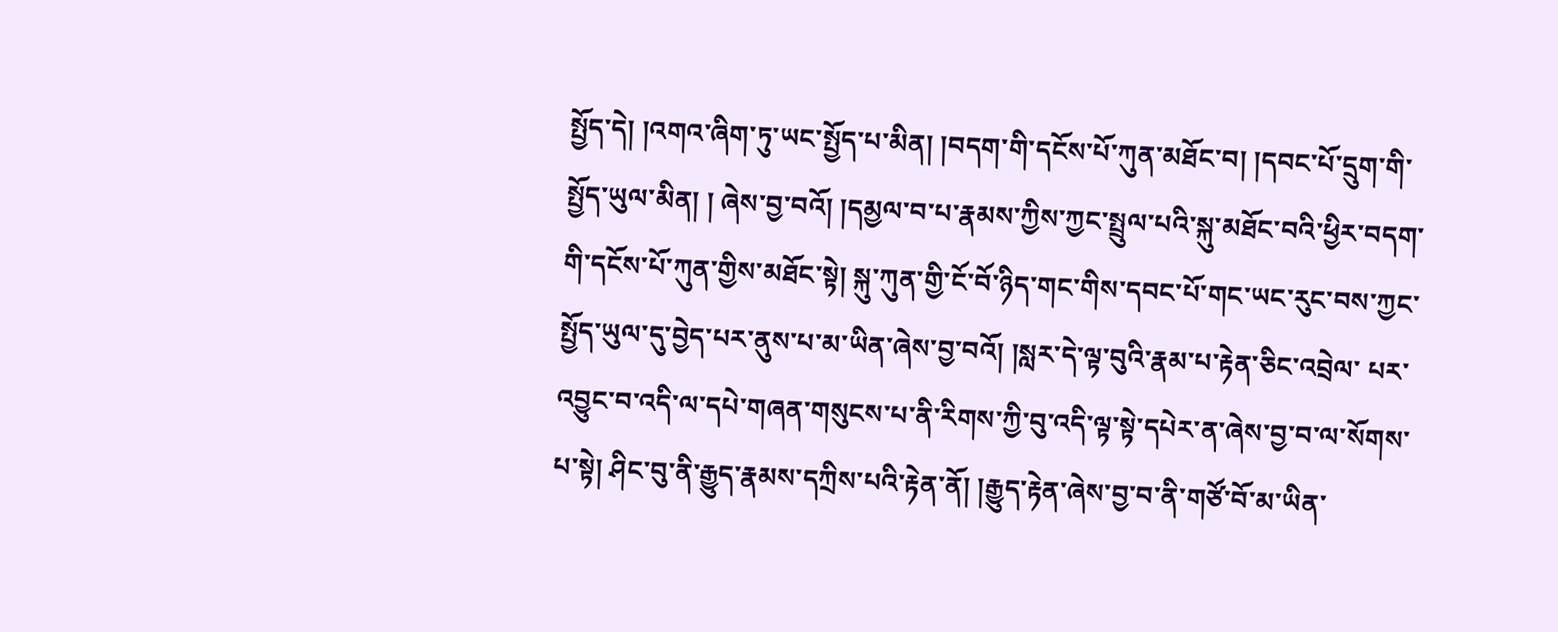སྤྱོད་དེ། །འགའ་ཞིག་ཏུ་ཡང་སྤྱོད་པ་མིན། །བདག་གི་དངོས་པོ་ཀུན་མཐོང་བ། །དབང་པོ་དྲུག་གི་སྤྱོད་ཡུལ་མིན། ། ཞེས་བྱ་བའོ། །དམྱལ་བ་པ་རྣམས་ཀྱིས་ཀྱང་སྤྲུལ་པའི་སྐུ་མཐོང་བའི་ཕྱིར་བདག་གི་དངོས་པོ་ཀུན་གྱིས་མཐོང་སྟེ། སྐུ་ཀུན་གྱི་ངོ་བོ་ཉིད་གང་གིས་དབང་པོ་གང་ཡང་རུང་བས་ཀྱང་སྤྱོད་ཡུལ་དུ་བྱེད་པར་ནུས་པ་མ་ཡིན་ཞེས་བྱ་བའོ། །སླར་དེ་ལྟ་བུའི་རྣམ་པ་རྟེན་ཅིང་འབྲེལ་ པར་འབྱུང་བ་འདི་ལ་དཔེ་གཞན་གསུངས་པ་ནི་རིགས་ཀྱི་བུ་འདི་ལྟ་སྟེ་དཔེར་ན་ཞེས་བྱ་བ་ལ་སོགས་པ་སྟེ། ཤིང་བུ་ནི་རྒྱུད་རྣམས་དཀྲིས་པའི་རྟེན་ནོ། །རྒྱུད་རྟེན་ཞེས་བྱ་བ་ནི་གཙོ་བོ་མ་ཡིན་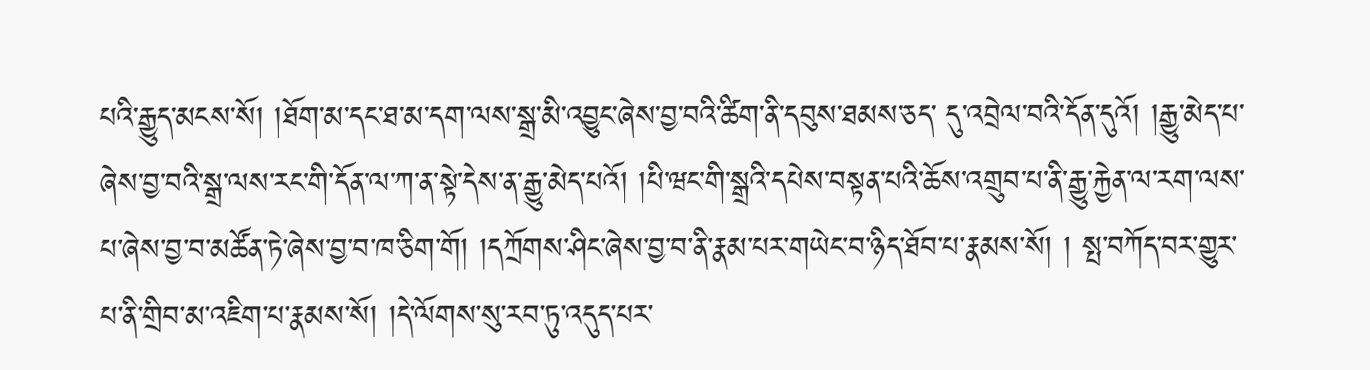པའི་རྒྱུད་མངས་སོ། །ཐོག་མ་དང་ཐ་མ་དག་ལས་སྒྲ་མི་འབྱུང་ཞེས་བྱ་བའི་ཚིག་ནི་དབུས་ཐམས་ཅད་ དུ་འབྲེལ་བའི་དོན་དུའོ། །རྒྱུ་མེད་པ་ཞེས་བྱ་བའི་སྒྲ་ལས་རང་གི་དོན་ལ་ཀ་ན་སྟེ་དེས་ན་རྒྱུ་མེད་པའོ། །པི་ཝང་གི་སྒྲའི་དཔེས་བསྟན་པའི་ཆོས་འགྲུབ་པ་ནི་རྒྱུ་རྐྱེན་ལ་རག་ལས་པ་ཞེས་བྱ་བ་མཚོན་ཏེ་ཞེས་བྱ་བ་ཁ་ཅིག་གོ། །དཀྲོགས་ཤིང་ཞེས་བྱ་བ་ནི་རྣམ་པར་གཡེང་བ་ཉིད་ཐོབ་པ་རྣམས་སོ། ། སྤ་བཀོད་བར་གྱུར་པ་ནི་གྲིབ་མ་འཇིག་པ་རྣམས་སོ། །དེ་ལོགས་སུ་རབ་ཏུ་འདུད་པར་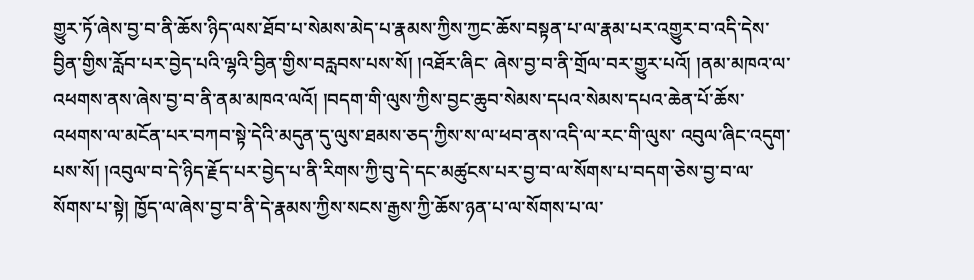གྱུར་ཏོ་ཞེས་བྱ་བ་ནི་ཆོས་ཉིད་ལས་ཐོབ་པ་སེམས་མེད་པ་རྣམས་ཀྱིས་ཀྱང་ཆོས་བསྟན་པ་ལ་རྣམ་པར་འགྱུར་བ་འདི་དེས་བྱིན་གྱིས་རློབ་པར་བྱེད་པའི་ལྷའི་བྱིན་གྱིས་བརླབས་པས་སོ། །འཐོར་ཞིང་ ཞེས་བྱ་བ་ནི་གྲོལ་བར་གྱུར་པའོ། །ནམ་མཁའ་ལ་འཕགས་ནས་ཞེས་བྱ་བ་ནི་ནམ་མཁའ་ལའོ། །བདག་གི་ལུས་ཀྱིས་བྱང་ཆུབ་སེམས་དཔའ་སེམས་དཔའ་ཆེན་པོ་ཆོས་འཕགས་ལ་མངོན་པར་བཀབ་སྟེ་དེའི་མདུན་དུ་ལུས་ཐམས་ཅད་ཀྱིས་ས་ལ་ཕབ་ནས་འདི་ལ་རང་གི་ལུས་ འབུལ་ཞིང་འདུག་པས་སོ། །འབུལ་བ་དེ་ཉིད་རྗོད་པར་བྱེད་པ་ནི་རིགས་ཀྱི་བུ་དེ་དང་མཚུངས་པར་བྱ་བ་ལ་སོགས་པ་བདག་ཅེས་བྱ་བ་ལ་སོགས་པ་སྟེ། ཁྱོད་ལ་ཞེས་བྱ་བ་ནི་དེ་རྣམས་ཀྱིས་སངས་རྒྱས་ཀྱི་ཆོས་ཉན་པ་ལ་སོགས་པ་ལ་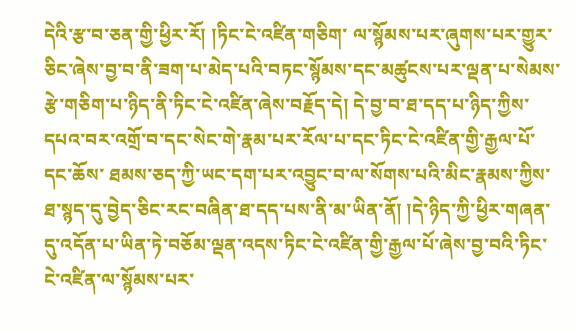དེའི་རྩ་བ་ཅན་གྱི་ཕྱིར་རོ། །ཏིང་ངེ་འཛིན་གཅིག་ ལ་སྙོམས་པར་ཞུགས་པར་གྱུར་ཅིང་ཞེས་བྱ་བ་ནི་ཟག་པ་མེད་པའི་བཏང་སྙོམས་དང་མཚུངས་པར་ལྡན་པ་སེམས་རྩེ་གཅིག་པ་ཉིད་ནི་ཏིང་ངེ་འཛིན་ཞེས་བརྗོད་དེ། དེ་བྱ་བ་ཐ་དད་པ་ཉིད་ཀྱིས་དཔའ་བར་འགྲོ་བ་དང་སེང་གེ་རྣམ་པར་རོལ་པ་དང་ཏིང་ངེ་འཛིན་གྱི་རྒྱལ་པོ་དང་ཆོས་ ཐམས་ཅད་ཀྱི་ཡང་དག་པར་འབྱུང་བ་ལ་སོགས་པའི་མིང་རྣམས་ཀྱིས་ཐ་སྙད་དུ་བྱེད་ཅིང་རང་བཞིན་ཐ་དད་པས་ནི་མ་ཡིན་ནོ། །དེ་ཉིད་ཀྱི་ཕྱིར་གཞན་དུ་འདོན་པ་ཡིན་ཏེ་བཅོམ་ལྡན་འདས་ཏིང་ངེ་འཛིན་གྱི་རྒྱལ་པོ་ཞེས་བྱ་བའི་ཏིང་ངེ་འཛིན་ལ་སྙོམས་པར་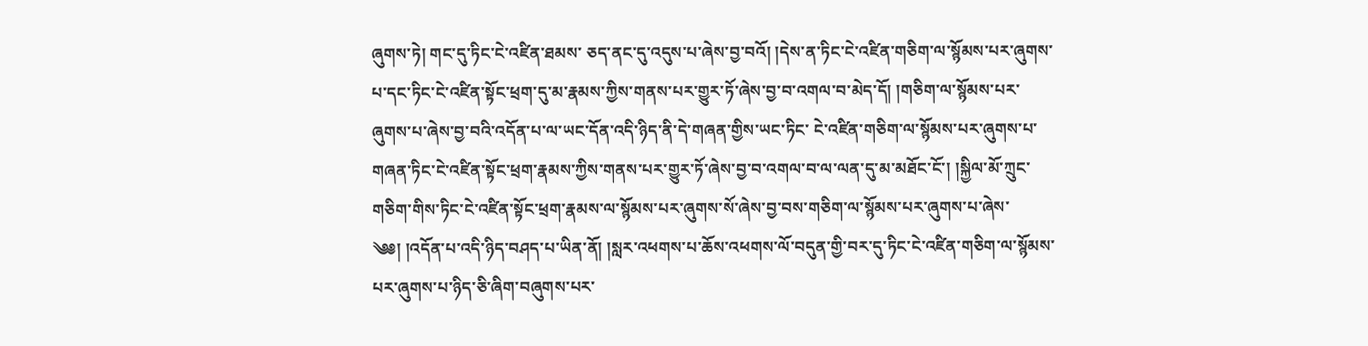ཞུགས་ཏེ། གང་དུ་ཏིང་ངེ་འཛིན་ཐམས་ ཅད་ནང་དུ་འདུས་པ་ཞེས་བྱ་བའོ། །དེས་ན་ཏིང་ངེ་འཛིན་གཅིག་ལ་སྙོམས་པར་ཞུགས་པ་དང་ཏིང་ངེ་འཛིན་སྟོང་ཕྲག་དུ་མ་རྣམས་ཀྱིས་གནས་པར་གྱུར་ཏོ་ཞེས་བྱ་བ་འགལ་བ་མེད་དོ། །གཅིག་ལ་སྙོམས་པར་ཞུགས་པ་ཞེས་བྱ་བའི་འདོན་པ་ལ་ཡང་དོན་འདི་ཉིད་ནི་དེ་གཞན་གྱིས་ཡང་ཏིང་ ངེ་འཛིན་གཅིག་ལ་སྙོམས་པར་ཞུགས་པ་གཞན་ཏིང་ངེ་འཛིན་སྟོང་ཕྲག་རྣམས་ཀྱིས་གནས་པར་གྱུར་ཏོ་ཞེས་བྱ་བ་འགལ་བ་ལ་ལན་དུ་མ་མཐོང་ངོ་། །སྐྱིལ་མོ་ཀྲུང་གཅིག་གིས་ཏིང་ངེ་འཛིན་སྟོང་ཕྲག་རྣམས་ལ་སྙོམས་པར་ཞུགས་སོ་ཞེས་བྱ་བས་གཅིག་ལ་སྙོམས་པར་ཞུགས་པ་ཞེས་ ༄༅། །འདོན་པ་འདི་ཉིད་བཤད་པ་ཡིན་ནོ། །སླར་འཕགས་པ་ཆོས་འཕགས་ལོ་བདུན་གྱི་བར་དུ་ཏིང་ངེ་འཛིན་གཅིག་ལ་སྙོམས་པར་ཞུགས་པ་ཉིད་ཅི་ཞིག་བཞུགས་པར་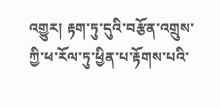འགྱུར། རྟག་ཏུ་དུའི་བརྩོན་འགྲུས་ཀྱི་ཕ་རོལ་ཏུ་ཕྱིན་པ་རྟོགས་པའི་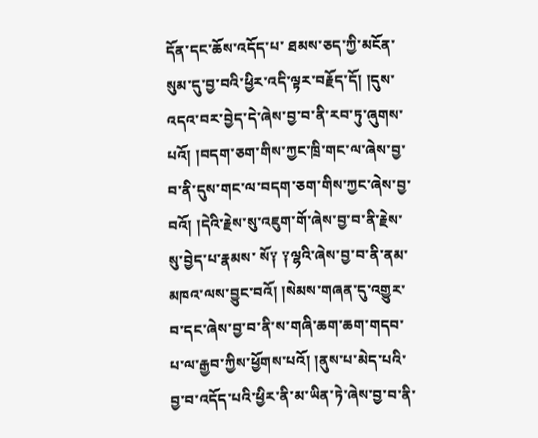དོན་དང་ཆོས་འདོད་པ་ ཐམས་ཅད་ཀྱི་མངོན་སུམ་དུ་བྱ་བའི་ཕྱིར་འདི་ལྟར་བརྗོད་དོ། །དུས་འདའ་བར་བྱེད་དེ་ཞེས་བྱ་བ་ནི་རབ་ཏུ་ཞུགས་པའོ། །བདག་ཅག་གིས་ཀྱང་ཁྲི་གང་ལ་ཞེས་བྱ་བ་ནི་དུས་གང་ལ་བདག་ཅག་གིས་ཀྱང་ཞེས་བྱ་བའོ། །དེའི་རྗེས་སུ་འཇུག་གོ་ཞེས་བྱ་བ་ནི་རྗེས་སུ་བྱེད་པ་རྣམས་ སོ༑ ༑ལྷའི་ཞེས་བྱ་བ་ནི་ནམ་མཁའ་ལས་བྱུང་བའོ། །སེམས་གཞན་དུ་འགྱུར་བ་དང་ཞེས་བྱ་བ་ནི་ས་གཞི་ཆག་ཆག་གདབ་པ་ལ་རྒྱབ་ཀྱིས་ཕྱོགས་པའོ། །ནུས་པ་མེད་པའི་བྱ་བ་འདོད་པའི་ཕྱིར་ནི་མ་ཡིན་ཏེ་ཞེས་བྱ་བ་ནི་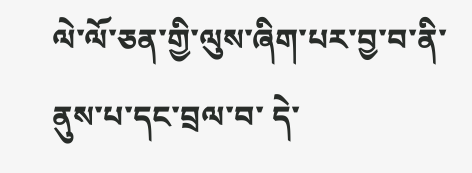ལེ་ལོ་ཅན་གྱི་ལུས་ཞིག་པར་བྱ་བ་ནི་ནུས་པ་དང་བྲལ་བ་ དེ་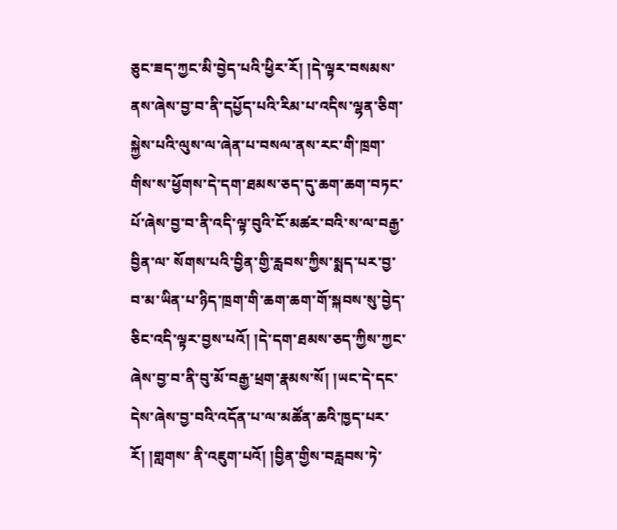ཅུང་ཟད་ཀྱང་མི་བྱེད་པའི་ཕྱིར་རོ། །དེ་ལྟར་བསམས་ནས་ཞེས་བྱ་བ་ནི་དཔྱོད་པའི་རིམ་པ་འདིས་ལྷན་ཅིག་སྐྱེས་པའི་ལུས་ལ་ཞེན་པ་བསལ་ནས་རང་གི་ཁྲག་གིས་ས་ཕྱོགས་དེ་དག་ཐམས་ཅད་དུ་ཆག་ཆག་བཏང་པོ་ཞེས་བྱ་བ་ནི་འདི་ལྟ་བུའི་ངོ་མཚར་བའི་ས་ལ་བརྒྱ་བྱིན་ལ་ སོགས་པའི་བྱིན་གྱི་རླབས་ཀྱིས་སྨད་པར་བྱ་བ་མ་ཡིན་པ་ཉིད་ཁྲག་གི་ཆག་ཆག་གོ་སྐབས་སུ་བྱེད་ཅིང་འདི་ལྟར་བྱས་པའོ། །དེ་དག་ཐམས་ཅད་ཀྱིས་ཀྱང་ཞེས་བྱ་བ་ནི་བུ་མོ་བརྒྱ་ཕྲག་རྣམས་སོ། །ཡང་དེ་དང་དེས་ཞེས་བྱ་བའི་འདོན་པ་ལ་མཚོན་ཆའི་ཁྱད་པར་རོ། །གླགས་ ནི་འཇུག་པའོ། །བྱིན་གྱིས་བརླབས་ཏེ་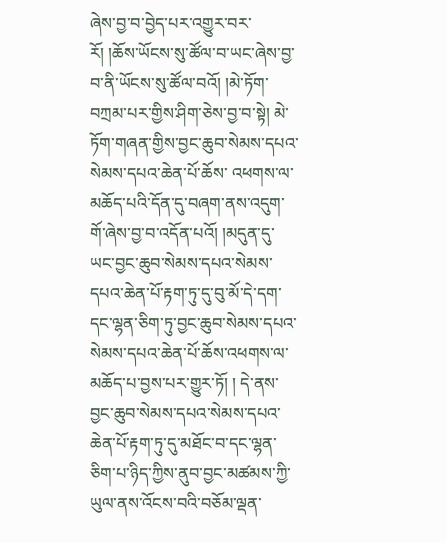ཞེས་བྱ་བ་བྱེད་པར་འགྱུར་བར་རོ། །ཆོས་ཡོངས་སུ་ཚོལ་བ་ཡང་ཞེས་བྱ་བ་ནི་ཡོངས་སུ་ཚོལ་བའོ། །མེ་ཏོག་བཀྲམ་པར་གྱིས་ཤིག་ཅེས་བྱ་བ་སྟེ། མེ་ཏོག་གཞན་གྱིས་བྱང་ཆུབ་སེམས་དཔའ་སེམས་དཔའ་ཆེན་པོ་ཆོས་ འཕགས་ལ་མཆོད་པའི་དོན་དུ་བཞག་ནས་འདུག་གོ་ཞེས་བྱ་བ་འདོན་པའོ། །མདུན་དུ་ཡང་བྱང་ཆུབ་སེམས་དཔའ་སེམས་དཔའ་ཆེན་པོ་རྟག་ཏུ་དུ་བུ་མོ་དེ་དག་དང་ལྷན་ཅིག་ཏུ་བྱང་ཆུབ་སེམས་དཔའ་སེམས་དཔའ་ཆེན་པོ་ཆོས་འཕགས་ལ་མཆོད་པ་བྱས་པར་གྱུར་ཏོ། ། དེ་ནས་བྱང་ཆུབ་སེམས་དཔའ་སེམས་དཔའ་ཆེན་པོ་རྟག་ཏུ་དུ་མཐོང་བ་དང་ལྷན་ཅིག་པ་ཉིད་ཀྱིས་ནུབ་བྱང་མཚམས་ཀྱི་ཡུལ་ནས་འོངས་བའི་བཅོམ་ལྡན་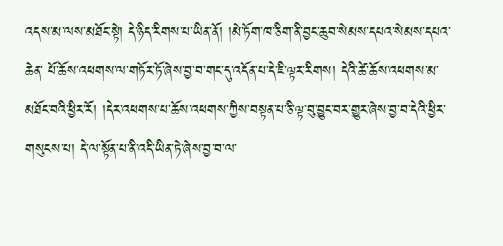འདས་མ་ལས་མཐོང་སྟེ། དེ་ཉིད་རིགས་པ་ཡིན་ནོ། །མེ་ཏོག་ཁ་ཅིག་ནི་བྱང་ཆུབ་སེམས་དཔའ་སེམས་དཔའ་ཆེན་ པོ་ཆོས་འཕགས་ལ་གཏོར་ཏོ་ཞེས་བྱ་བ་གང་དུ་འདོན་པ་དེ་ཇི་ལྟར་རིགས། དེའི་ཚེ་ཆོས་འཕགས་མ་མཐོང་བའི་ཕྱིར་རོ། །དེར་འཕགས་པ་ཆོས་འཕགས་ཀྱིས་བསྟན་པ་ཅི་ལྟ་བུ་བྱུང་བར་གྱུར་ཞེས་བྱ་བ་དེའི་ཕྱིར་གསུངས་པ། དེ་ལ་སྟོན་པ་ནི་འདི་ཡིན་ཏེ་ཞེས་བྱ་བ་ལ་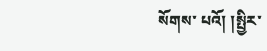སོགས་ པའོ། །སྤྱིར་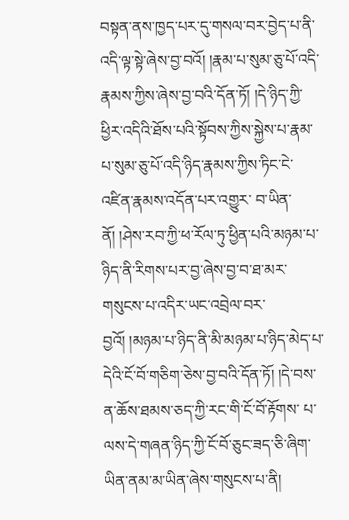བསྟན་ནས་ཁྱད་པར་དུ་གསལ་བར་བྱེད་པ་ནི་འདི་ལྟ་སྟེ་ཞེས་བྱ་བའོ། །རྣམ་པ་སུམ་ཅུ་པོ་འདི་རྣམས་ཀྱིས་ཞེས་བྱ་བའི་དོན་ཏོ། །དེ་ཉིད་ཀྱི་ཕྱིར་འདིའི་ཐོས་པའི་སྟོབས་ཀྱིས་སྐྱེས་པ་རྣམ་པ་སུམ་ཅུ་པོ་འདི་ཉིད་རྣམས་ཀྱིས་ཏིང་ངེ་འཛིན་རྣམས་འདོན་པར་འགྱུར་ བ་ཡིན་ནོ། །ཤེས་རབ་ཀྱི་ཕ་རོལ་ཏུ་ཕྱིན་པའི་མཉམ་པ་ཉིད་ནི་རིགས་པར་བྱ་ཞེས་བྱ་བ་ཐ་མར་གསུངས་པ་འདིར་ཡང་འབྲེལ་བར་བྱའོ། །མཉམ་པ་ཉིད་ནི་མི་མཉམ་པ་ཉིད་མེད་པ་དེའི་ངོ་བོ་གཅིག་ཅེས་བྱ་བའི་དོན་ཏོ། །དེ་བས་ན་ཆོས་ཐམས་ཅད་ཀྱི་རང་གི་ངོ་བོ་རྟོགས་ པ་ལས་དེ་གཞན་ཉིད་ཀྱི་ངོ་བོ་ཅུང་ཟད་ཅི་ཞིག་ཡིན་ནམ་མ་ཡིན་ཞེས་གསུངས་པ་ནི།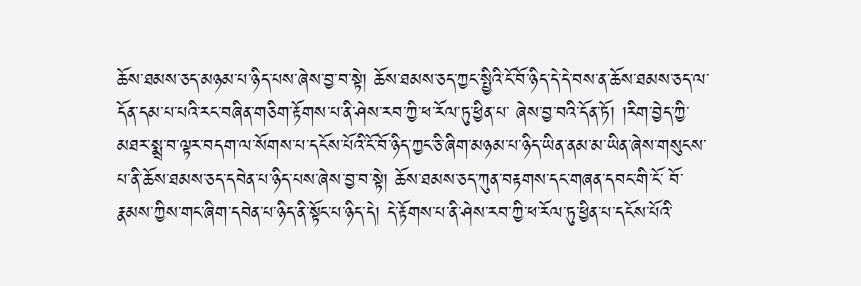ཆོས་ཐམས་ཅད་མཉམ་པ་ཉིད་པས་ཞེས་བྱ་བ་སྟེ། ཆོས་ཐམས་ཅད་ཀྱང་སྤྱིའི་ངོ་བོ་ཉིད་དེ་དེ་བས་ན་ཆོས་ཐམས་ཅད་ལ་དོན་དམ་པ་པའི་རང་བཞིན་གཅིག་རྟོགས་པ་ནི་ཤེས་རབ་ཀྱི་ཕ་རོལ་ཏུ་ཕྱིན་པ་ ཞེས་བྱ་བའི་དོན་ཏོ། །རིག་བྱེད་ཀྱི་མཐར་སྨྲ་བ་ལྟར་བདག་ལ་སོགས་པ་དངོས་པོའི་ངོ་བོ་ཉིད་ཀྱང་ཅི་ཞིག་མཉམ་པ་ཉིད་ཡིན་ནམ་མ་ཡིན་ཞེས་གསུངས་པ་ནི་ཆོས་ཐམས་ཅད་དབེན་པ་ཉིད་པས་ཞེས་བྱ་བ་སྟེ། ཆོས་ཐམས་ཅད་ཀུན་བརྟགས་དང་གཞན་དབང་གི་ངོ་ བོ་རྣམས་ཀྱིས་གང་ཞིག་དབེན་པ་ཉིད་ནི་སྟོང་པ་ཉིད་དེ། དེ་རྟོགས་པ་ནི་ཤེས་རབ་ཀྱི་ཕ་རོལ་ཏུ་ཕྱིན་པ་དངོས་པོའི་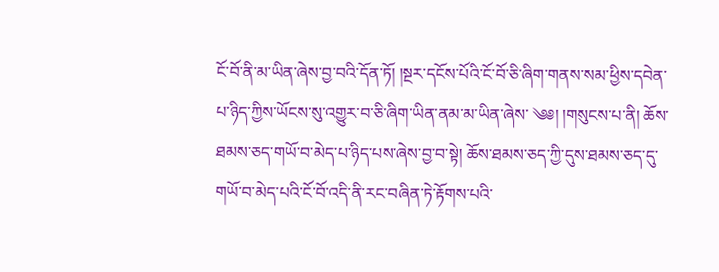ངོ་བོ་ནི་མ་ཡིན་ཞེས་བྱ་བའི་དོན་ཏོ། །སྔར་དངོས་པོའི་ངོ་བོ་ཅི་ཞིག་གནས་སམ་ཕྱིས་དབེན་པ་ཉིད་ཀྱིས་ཡོངས་སུ་འགྱུར་བ་ཅི་ཞིག་ཡིན་ནམ་མ་ཡིན་ཞེས་ ༄༅། །གསུངས་པ་ནི། ཆོས་ཐམས་ཅད་གཡོ་བ་མེད་པ་ཉིད་པས་ཞེས་བྱ་བ་སྟེ། ཆོས་ཐམས་ཅད་ཀྱི་དུས་ཐམས་ཅད་དུ་གཡོ་བ་མེད་པའི་ངོ་བོ་འདི་ནི་རང་བཞིན་ཏེ་རྟོགས་པའི་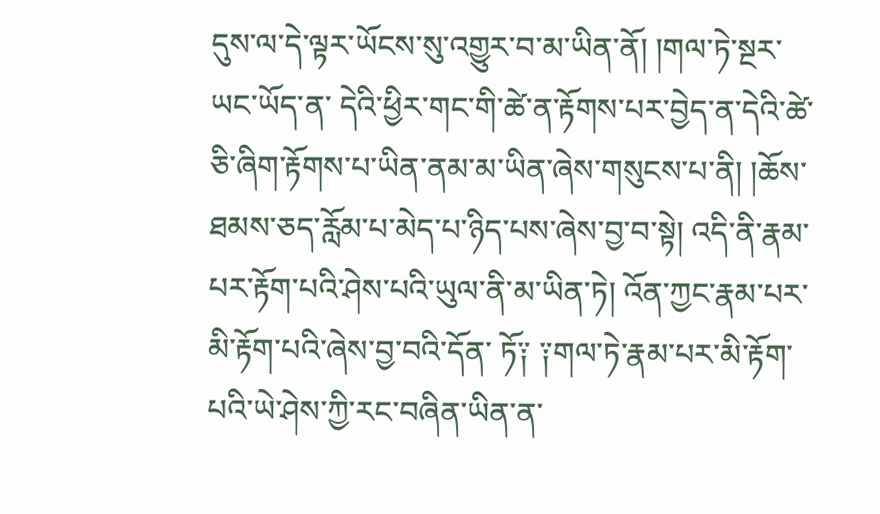དུས་ལ་དེ་ལྟར་ཡོངས་སུ་འགྱུར་བ་མ་ཡིན་ནོ། །གལ་ཏེ་སྔར་ཡང་ཡོད་ན་ དེའི་ཕྱིར་གང་གི་ཚེ་ན་རྟོགས་པར་བྱེད་ན་དེའི་ཚེ་ཅི་ཞིག་རྟོགས་པ་ཡིན་ནམ་མ་ཡིན་ཞེས་གསུངས་པ་ནི། །ཆོས་ཐམས་ཅད་རློམ་པ་མེད་པ་ཉིད་པས་ཞེས་བྱ་བ་སྟེ། འདི་ནི་རྣམ་པར་རྟོག་པའི་ཤེས་པའི་ཡུལ་ནི་མ་ཡིན་ཏེ། འོན་ཀྱང་རྣམ་པར་མི་རྟོག་པའི་ཞེས་བྱ་བའི་དོན་ ཏོ༑ ༑གལ་ཏེ་རྣམ་པར་མི་རྟོག་པའི་ཡེ་ཤེས་ཀྱི་རང་བཞིན་ཡིན་ན་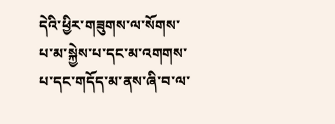དེའི་ཕྱིར་གཟུགས་ལ་སོགས་པ་མ་སྐྱེས་པ་དང་མ་འགགས་པ་དང་གདོད་མ་ནས་ཞི་བ་ལ་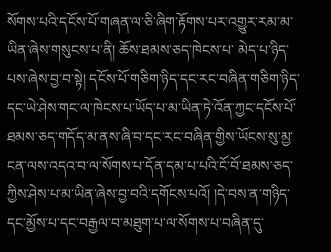སོགས་པའི་དངོས་པོ་གཞན་ལ་ཅི་ཞིག་རྟོགས་པར་འགྱུར་རམ་མ་ཡིན་ཞེས་གསུངས་པ་ནི། ཆོས་ཐམས་ཅད་ཁེངས་པ་ མེད་པ་ཉིད་པས་ཞེས་བྱ་བ་སྟེ། དངོས་པོ་གཅིག་ཉིད་དང་རང་བཞིན་གཅིག་ཉིད་དང་ཡེ་ཤེས་གང་ལ་ཁེངས་པ་ཡོད་པ་མ་ཡིན་ཏེ་འོན་ཀྱང་དངོས་པོ་ཐམས་ཅད་གདོད་མ་ནས་ཞི་བ་དང་རང་བཞིན་གྱིས་ཡོངས་སུ་མྱ་ངན་ལས་འདའ་བ་ལ་སོགས་པ་དོན་དམ་པ་པའི་ངོ་བོ་ཐམས་ཅད་ ཀྱིས་ཤེས་པ་མ་ཡིན་ཞེས་བྱ་བའི་དགོངས་པའོ། །དེ་བས་ན་གཉིད་དང་མྱོས་པ་དང་བརྒྱལ་བ་མཐུག་པ་ལ་སོགས་པ་བཞིན་དུ་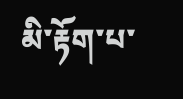མི་རྟོག་པ་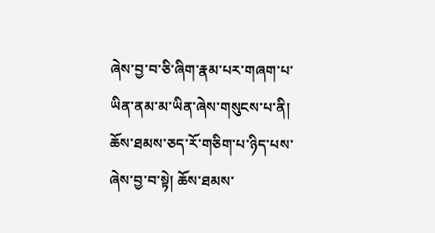ཞེས་བྱ་བ་ཅི་ཞིག་རྣམ་པར་གཞག་པ་ཡིན་ནམ་མ་ཡིན་ཞེས་གསུངས་པ་ནི། ཆོས་ཐམས་ཅད་རོ་གཅིག་པ་ཉིད་པས་ཞེས་བྱ་བ་སྟེ། ཆོས་ཐམས་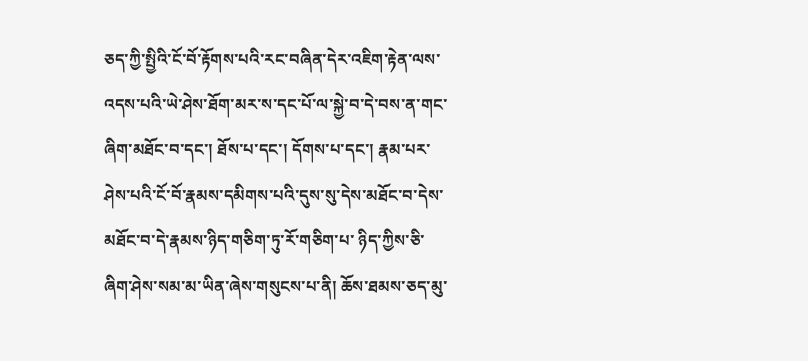ཅད་ཀྱི་སྤྱིའི་ངོ་བོ་རྟོགས་པའི་རང་བཞིན་དེར་འཇིག་རྟེན་ལས་འདས་པའི་ཡེ་ཤེས་ཐོག་མར་ས་དང་པོ་ལ་སྐྱེ་བ་དེ་བས་ན་གང་ཞིག་མཐོང་བ་དང་། ཐོས་པ་དང་། དོགས་པ་དང་། རྣམ་པར་ཤེས་པའི་ངོ་བོ་རྣམས་དམིགས་པའི་དུས་སུ་དེས་མཐོང་བ་དེས་མཐོང་བ་དེ་རྣམས་ཉིད་གཅིག་ཏུ་རོ་གཅིག་པ་ ཉིད་ཀྱིས་ཅི་ཞིག་ཤེས་སམ་མ་ཡིན་ཞེས་གསུངས་པ་ནི། ཆོས་ཐམས་ཅད་མུ་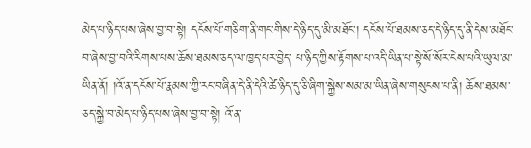མེད་པ་ཉིད་པས་ཞེས་བྱ་བ་སྟེ། དངོས་པོ་གཅིག་ནི་གང་གིས་དེ་ཉིད་དུ་མི་མཐོང་། དངོས་པོ་ཐམས་ཅད་དེ་ཉིད་དུ་ནི་དེས་མཐོང་བ་ཞེས་བྱ་བའི་རིགས་པས་ཆོས་ཐམས་ཅད་ལ་ཁྱད་པར་བྱེད་ པ་ཉིད་ཀྱིས་རྟོགས་པ་འདི་ཡིན་པ་སྟེ་སོ་སོར་ངེས་པའི་ཡུལ་མ་ཡིན་ནོ། །འོ་ན་དངོས་པོ་རྣམས་ཀྱི་རང་བཞིན་དེ་ནི་དེའི་ཚེ་ཉིད་དུ་ཅི་ཞིག་སྐྱེས་སམ་མ་ཡིན་ཞེས་གསུངས་པ་ནི། ཆོས་ཐམས་ཅད་སྐྱེ་བ་མེད་པ་ཉིད་པས་ཞེས་བྱ་བ་སྟེ། འོ་ན་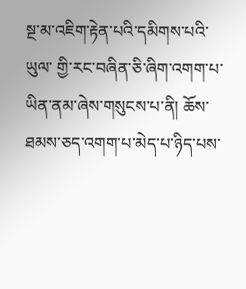སྔ་མ་འཇིག་རྟེན་པའི་དམིགས་པའི་ཡུལ་ གྱི་རང་བཞིན་ཅི་ཞིག་འགག་པ་ཡིན་ནམ་ཞེས་གསུངས་པ་ནི། ཆོས་ཐམས་ཅད་འགག་པ་མེད་པ་ཉིད་པས་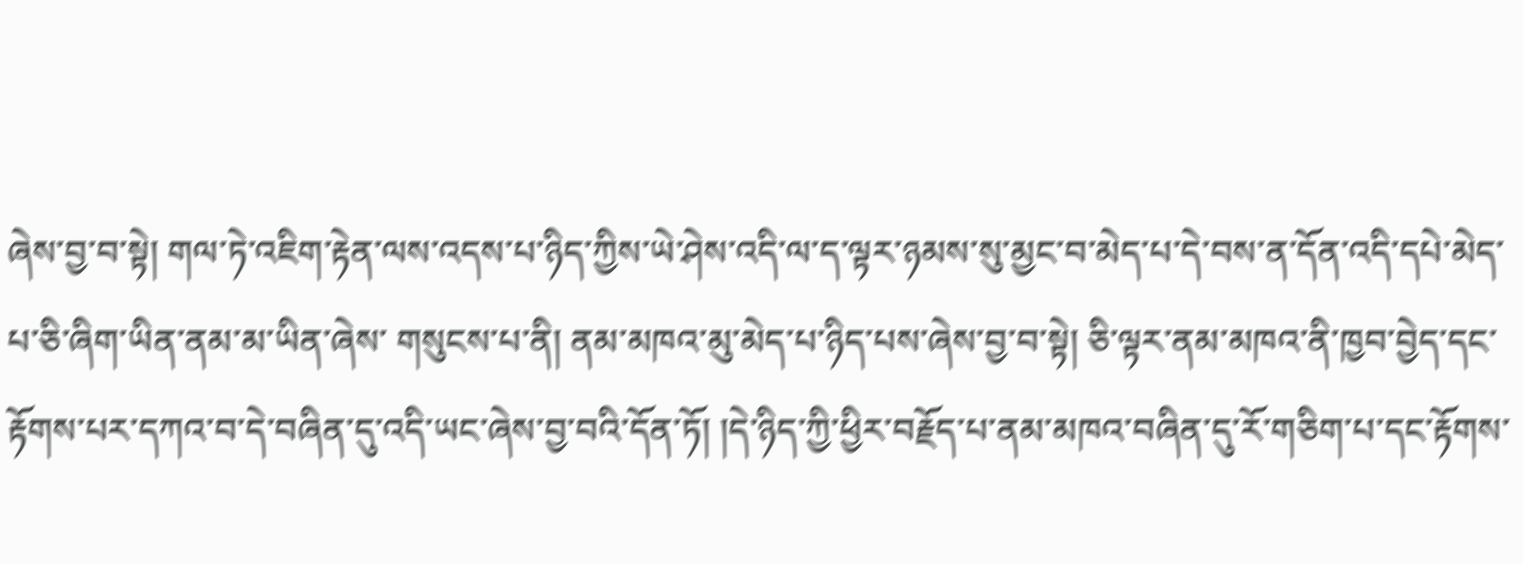ཞེས་བྱ་བ་སྟེ། གལ་ཏེ་འཇིག་རྟེན་ལས་འདས་པ་ཉིད་ཀྱིས་ཡེ་ཤེས་འདི་ལ་ད་ལྟར་ཉམས་སུ་མྱང་བ་མེད་པ་དེ་བས་ན་དོན་འདི་དཔེ་མེད་པ་ཅི་ཞིག་ཡིན་ནམ་མ་ཡིན་ཞེས་ གསུངས་པ་ནི། ནམ་མཁའ་མུ་མེད་པ་ཉིད་པས་ཞེས་བྱ་བ་སྟེ། ཅི་ལྟར་ནམ་མཁའ་ནི་ཁྱབ་བྱེད་དང་རྟོགས་པར་དཀའ་བ་དེ་བཞིན་དུ་འདི་ཡང་ཞེས་བྱ་བའི་དོན་ཏོ། །དེ་ཉིད་ཀྱི་ཕྱིར་བརྗོད་པ་ནམ་མཁའ་བཞིན་དུ་རོ་གཅིག་པ་དང་རྟོགས་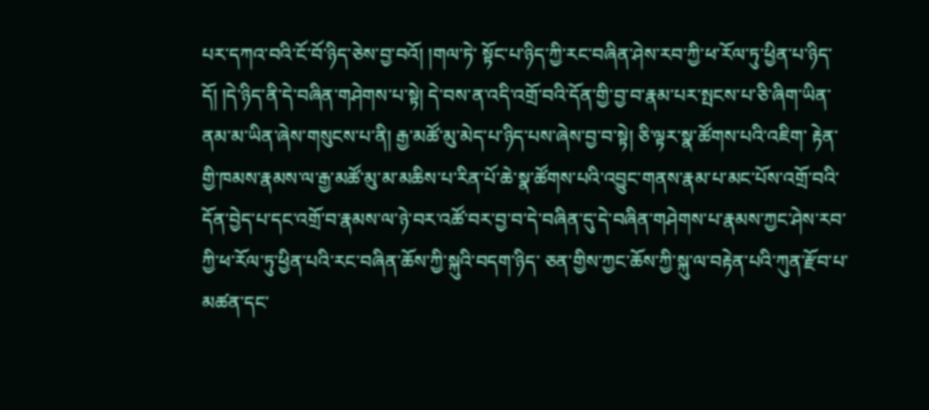པར་དཀའ་བའི་ངོ་བོ་ཉིད་ཅེས་བྱ་བའོ། །གལ་ཏེ་ སྟོང་པ་ཉིད་ཀྱི་རང་བཞིན་ཤེས་རབ་ཀྱི་ཕ་རོལ་ཏུ་ཕྱིན་པ་ཉིད་དོ། །དེ་ཉིད་ནི་དེ་བཞིན་གཤེགས་པ་སྟེ། དེ་བས་ན་འདི་འགྲོ་བའི་དོན་གྱི་བྱ་བ་རྣམ་པར་སྤངས་པ་ཅི་ཞིག་ཡིན་ནམ་མ་ཡིན་ཞེས་གསུངས་པ་ནི། རྒྱ་མཚོ་མུ་མེད་པ་ཉིད་པས་ཞེས་བྱ་བ་སྟེ། ཅི་ལྟར་སྣ་ཚོགས་པའི་འཇིག་ རྟེན་གྱི་ཁམས་རྣམས་ལ་རྒྱ་མཚོ་མུ་མ་མཆིས་པ་རིན་པོ་ཆེ་སྣ་ཚོགས་པའི་འབྱུང་གནས་རྣམ་པ་མང་པོས་འགྲོ་བའི་དོན་བྱེད་པ་དང་འགྲོ་བ་རྣམས་ལ་ཉེ་བར་འཚོ་བར་བྱ་བ་དེ་བཞིན་དུ་དེ་བཞིན་གཤེགས་པ་རྣམས་ཀྱང་ཤེས་རབ་ཀྱི་ཕ་རོལ་ཏུ་ཕྱིན་པའི་རང་བཞིན་ཆོས་ཀྱི་སྐུའི་བདག་ཉིད་ ཅན་གྱིས་ཀྱང་ཆོས་ཀྱི་སྐུ་ལ་བརྟེན་པའི་ཀུན་རྫོབ་པ་མཚན་དང་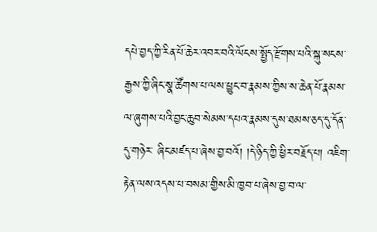དཔེ་བྱད་ཀྱི་རིན་པོ་ཆེར་འབར་བའི་ལོངས་སྤྱོད་རྫོགས་པའི་སྐུ་སངས་རྒྱས་ཀྱི་ཞིང་སྣ་ཚོགས་པ་ལས་ཕྱུང་བ་རྣམས་ཀྱིས་ས་ཆེན་པོ་རྣམས་ལ་ཞུགས་པའི་བྱང་ཆུབ་སེམས་དཔའ་རྣམས་དུས་ཐམས་ཅད་དུ་དོན་དུ་གཉེར་ ཞིང་མཛད་པ་ཞེས་བྱ་བའོ། །དེ་ཉིད་ཀྱི་ཕྱིར་བརྗོད་པ། འཇིག་རྟེན་ལས་འདས་པ་བསམ་གྱིས་མི་ཁྱབ་པ་ཞེས་བྱ་བ་ལ་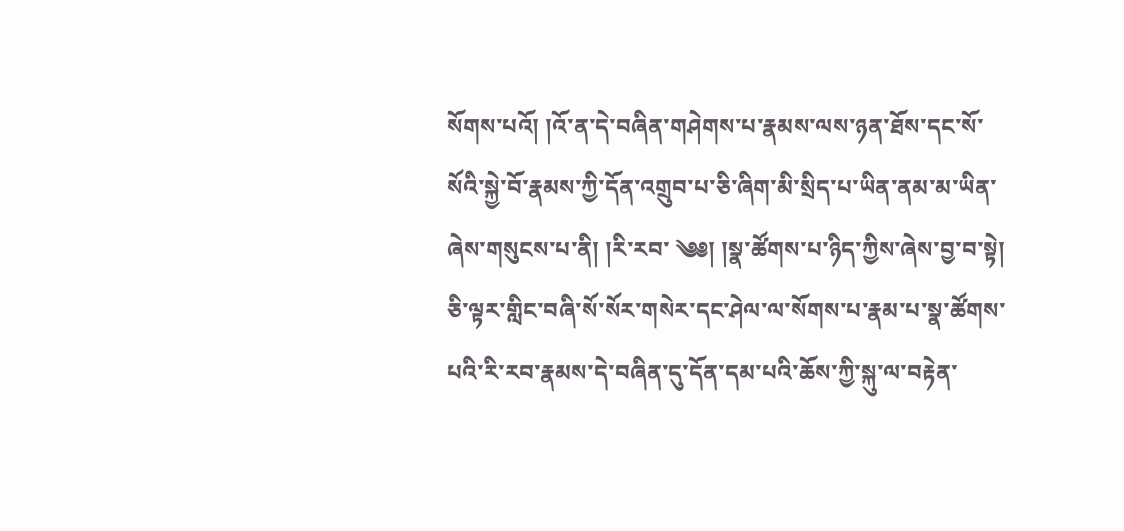སོགས་པའོ། །འོ་ན་དེ་བཞིན་གཤེགས་པ་རྣམས་ལས་ཉན་ཐོས་དང་སོ་སོའི་སྐྱེ་བོ་རྣམས་ཀྱི་དོན་འགྲུབ་པ་ཅི་ཞིག་མི་སྲིད་པ་ཡིན་ནམ་མ་ཡིན་ཞེས་གསུངས་པ་ནི། །རི་རབ་ ༄༅། །སྣ་ཚོགས་པ་ཉིད་ཀྱིས་ཞེས་བྱ་བ་སྟེ། ཅི་ལྟར་གླིང་བཞི་སོ་སོར་གསེར་དང་ཤེལ་ལ་སོགས་པ་རྣམ་པ་སྣ་ཚོགས་པའི་རི་རབ་རྣམས་དེ་བཞིན་དུ་དོན་དམ་པའི་ཆོས་ཀྱི་སྐུ་ལ་བརྟེན་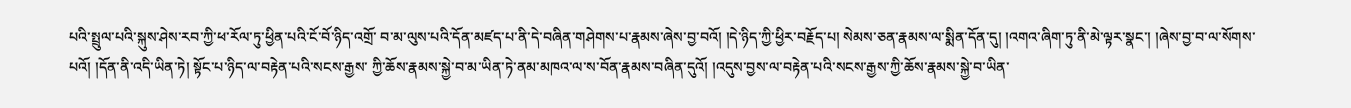པའི་སྤྲུལ་པའི་སྐུས་ཤེས་རབ་ཀྱི་ཕ་རོལ་ཏུ་ཕྱིན་པའི་ངོ་བོ་ཉིད་འགྲོ་ བ་མ་ལུས་པའི་དོན་མཛད་པ་ནི་དེ་བཞིན་གཤེགས་པ་རྣམས་ཞེས་བྱ་བའོ། །དེ་ཉིད་ཀྱི་ཕྱིར་བརྗོད་པ། སེམས་ཅན་རྣམས་ལ་སྨིན་དོན་དུ། །འགའ་ཞིག་ཏུ་ནི་མེ་ལྟར་སྣང་། །ཞེས་བྱ་བ་ལ་སོགས་པའོ། །དོན་ནི་འདི་ཡིན་ཏེ། སྟོང་པ་ཉིད་ལ་བརྟེན་པའི་སངས་རྒྱས་ ཀྱི་ཆོས་རྣམས་སྐྱེ་བ་མ་ཡིན་ཏེ་ནམ་མཁའ་ལ་ས་བོན་རྣམས་བཞིན་དུའོ། །འདུས་བྱས་ལ་བརྟེན་པའི་སངས་རྒྱས་ཀྱི་ཆོས་རྣམས་སྐྱེ་བ་ཡིན་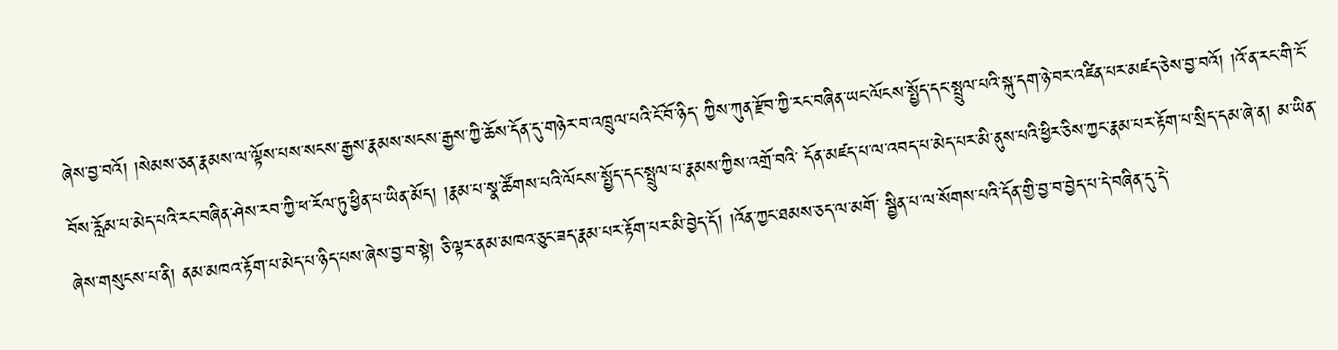ཞེས་བྱ་བའོ། །སེམས་ཅན་རྣམས་ལ་ལྟོས་པས་སངས་རྒྱས་རྣམས་སངས་རྒྱས་ཀྱི་ཆོས་དོན་དུ་གཉེར་བ་འཁྲུལ་པའི་ངོ་བོ་ཉིད་ ཀྱིས་ཀུན་རྫོབ་ཀྱི་རང་བཞིན་ཡང་ལོངས་སྤྱོད་དང་སྤྲུལ་པའི་སྐུ་དག་ཉེ་བར་འཛིན་པར་མཛད་ཅེས་བྱ་བའོ། །འོ་ན་རང་གི་ངོ་བོས་རློམ་པ་མེད་པའི་རང་བཞིན་ཤེས་རབ་ཀྱི་ཕ་རོལ་ཏུ་ཕྱིན་པ་ཡིན་མོད། །རྣམ་པ་སྣ་ཚོགས་པའི་ལོངས་སྤྱོད་དང་སྤྲུལ་པ་རྣམས་ཀྱིས་འགྲོ་བའི་ དོན་མཛད་པ་ལ་འབད་པ་མེད་པར་མི་ནུས་པའི་ཕྱིར་ཅིས་ཀྱང་རྣམ་པར་རྟོག་པ་སྲིད་དམ་ཞེ་ན། མ་ཡིན་ཞེས་གསུངས་པ་ནི། ནམ་མཁའ་རྟོག་པ་མེད་པ་ཉིད་པས་ཞེས་བྱ་བ་སྟེ། ཅི་ལྟར་ནམ་མཁའ་ཅུང་ཟད་རྣམ་པར་རྟོག་པར་མི་བྱེད་དོ། །འོན་ཀྱང་ཐམས་ཅད་ལ་མགོ་ སྦྱིན་པ་ལ་སོགས་པའི་དོན་གྱི་བྱ་བ་བྱེད་པ་དེ་བཞིན་དུ་དེ་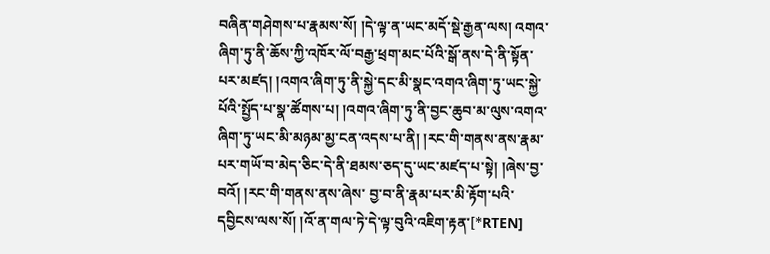བཞིན་གཤེགས་པ་རྣམས་སོ། །དེ་ལྟ་ན་ཡང་མདོ་སྡེ་རྒྱན་ལས། འགའ་ཞིག་ཏུ་ནི་ཆོས་ཀྱི་འཁོར་ལོ་བརྒྱ་ཕྲག་མང་པོའི་སྒོ་ནས་དེ་ནི་སྟོན་པར་མཛད། །འགའ་ཞིག་ཏུ་ནི་སྐྱེ་དང་མི་སྣང་འགའ་ཞིག་ཏུ་ཡང་སྐྱེ་ པོའི་སྤྱོད་པ་སྣ་ཚོགས་པ། །འགའ་ཞིག་ཏུ་ནི་བྱང་ཆུབ་མ་ལུས་འགའ་ཞིག་ཏུ་ཡང་མི་མཉམ་མྱ་ངན་འདས་པ་ནི། །རང་གི་གནས་ནས་རྣམ་པར་གཡོ་བ་མེད་ཅིང་དེ་ནི་ཐམས་ཅད་དུ་ཡང་མཛད་པ་སྟེ། །ཞེས་བྱ་བའོ། །རང་གི་གནས་ནས་ཞེས་ བྱ་བ་ནི་རྣམ་པར་མི་རྟོག་པའི་དབྱིངས་ལས་སོ། །འོ་ན་གལ་ཏེ་དེ་ལྟ་བུའི་འཇིག་རྟན་[*RTEN]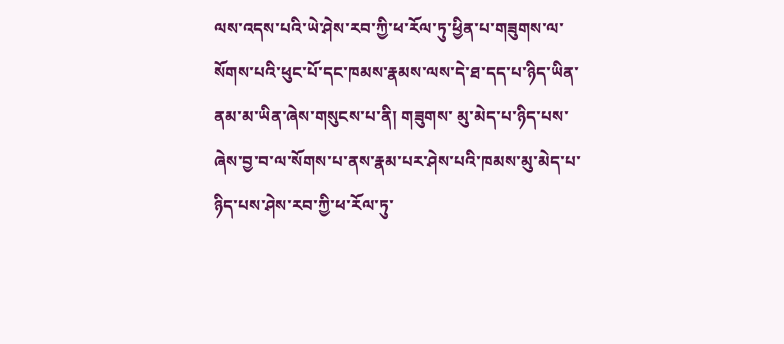ལས་འདས་པའི་ཡེ་ཤེས་རབ་ཀྱི་ཕ་རོལ་ཏུ་ཕྱིན་པ་གཟུགས་ལ་སོགས་པའི་ཕུང་པོ་དང་ཁམས་རྣམས་ལས་དེ་ཐ་དད་པ་ཉིད་ཡིན་ནམ་མ་ཡིན་ཞེས་གསུངས་པ་ནི། གཟུགས་ མུ་མེད་པ་ཉིད་པས་ཞེས་བྱ་བ་ལ་སོགས་པ་ནས་རྣམ་པར་ཤེས་པའི་ཁམས་མུ་མེད་པ་ཉིད་པས་ཤེས་རབ་ཀྱི་ཕ་རོལ་ཏུ་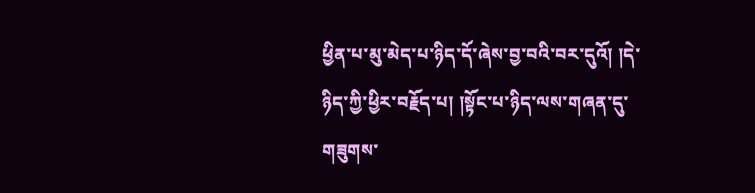ཕྱིན་པ་མུ་མེད་པ་ཉིད་དོ་ཞེས་བྱ་བའི་བར་དུའོ། །དེ་ཉིད་ཀྱི་ཕྱིར་བརྗོད་པ། །སྟོང་པ་ཉིད་ལས་གཞན་དུ་གཟུགས་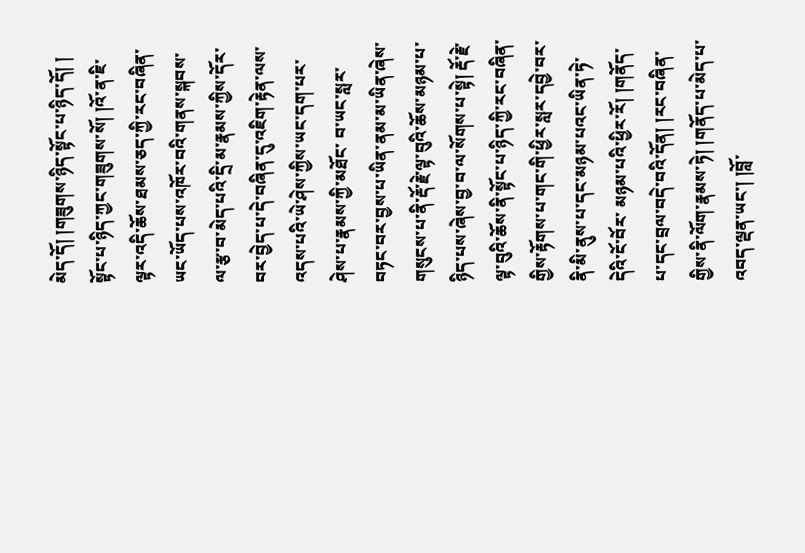མེད་དོ། །གཟུགས་ཉིད་སྟོང་པ་ཉིད་དོ། ། སྟོང་པ་ཉིད་ཀྱང་གཟུགས་སོ། །འོ་ན་ཇི་ལྟར་འདི་ཆོས་ཐམས་ཅད་ཀྱི་རང་བཞིན་ཡང་ཡོད་པས་འཁོར་བའི་གནས་སྐབས་ལ་རྩ་བ་མེད་པའི་དྲི་མ་རྣམས་ཀྱིས་དོར་བར་བྱེད་པ་དེ་བཞིན་དུ་འཇིག་རྟེན་ལས་འདས་པའི་ཡེ་ཤེས་ཀྱིས་ཡང་དག་པར་ཤེས་པ་རྣམས་ཀྱི་མཐོང་ བ་ཡང་སླར་བཏང་བར་བྱས་པ་ཡིན་ནམ་མ་ཡིན་ཞེས་གསུངས་པ་ནི་རྡོ་རྗེ་ལྟ་བུའི་ཆོས་མཉམ་པ་ཉིད་པས་ཞེས་བྱ་བ་ལ་སོགས་པ་སྟེ། རྡོ་རྗེ་ལྟ་བུའི་ཆོས་ནི་སྟོང་པ་ཉིད་ཀྱི་རང་བཞིན་གྱིས་རྟོགས་པ་གང་གི་ཕྱིར་སླར་དབྱེ་བར་ནི་མི་ནུས་པ་དང་མཉམ་པའང་ཡིན་ཏེ་དེའི་ངོ་བོར་ མཉམ་པའི་ཕྱིར་རོ། །གནོད་པ་དང་བྲལ་བདེ་བའི་དོན། །རང་བཞིན་གྱིས་ནི་ལོག་རྣམས་ཏེ། །གནོད་པ་མེད་པ་འབད་ལྡན་ཡང་། །བློ་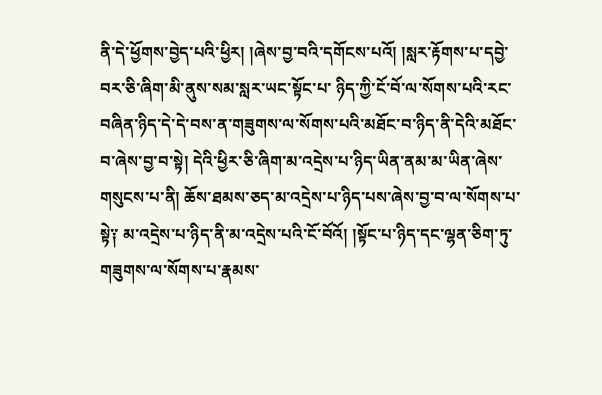ནི་དེ་ཕྱོགས་བྱེད་པའི་ཕྱིར། །ཞེས་བྱ་བའི་དགོངས་པའོ། །སླར་རྟོགས་པ་དབྱེ་བར་ཅི་ཞིག་མི་ནུས་སམ་སླར་ཡང་སྟོང་པ་ ཉིད་ཀྱི་ངོ་བོ་ལ་སོགས་པའི་རང་བཞིན་ཉིད་དེ་དེ་བས་ན་གཟུགས་ལ་སོགས་པའི་མཐོང་བ་ཉིད་ནི་དེའི་མཐོང་བ་ཞེས་བྱ་བ་སྟེ། དེའི་ཕྱིར་ཅི་ཞིག་མ་འདྲེས་པ་ཉིད་ཡིན་ནམ་མ་ཡིན་ཞེས་གསུངས་པ་ནི། ཆོས་ཐམས་ཅད་མ་འདྲེས་པ་ཉིད་པས་ཞེས་བྱ་བ་ལ་སོགས་པ་ སྟེ༑ མ་འདྲེས་པ་ཉིད་ནི་མ་འདྲེས་པའི་ངོ་བོའོ། །སྟོང་པ་ཉིད་དང་ལྷན་ཅིག་ཏུ་གཟུགས་ལ་སོགས་པ་རྣམས་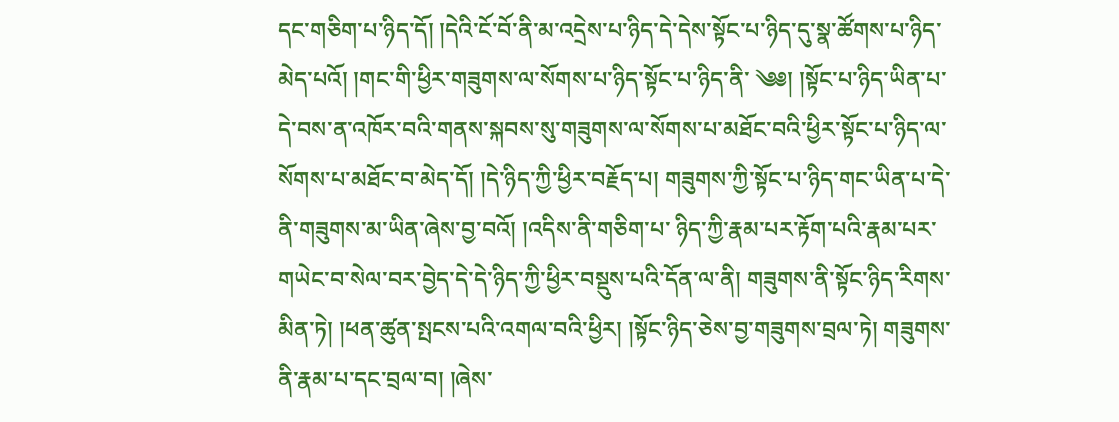དང་གཅིག་པ་ཉིད་དོ། །དེའི་ངོ་བོ་ནི་མ་འདྲེས་པ་ཉིད་དེ་དེས་སྟོང་པ་ཉིད་དུ་སྣ་ཚོགས་པ་ཉིད་མེད་པའོ། །གང་གི་ཕྱིར་གཟུགས་ལ་སོགས་པ་ཉིད་སྟོང་པ་ཉིད་ནི་ ༄༅། །སྟོང་པ་ཉིད་ཡིན་པ་དེ་བས་ན་འཁོར་བའི་གནས་སྐབས་སུ་གཟུགས་ལ་སོགས་པ་མཐོང་བའི་ཕྱིར་སྟོང་པ་ཉིད་ལ་སོགས་པ་མཐོང་བ་མེད་དོ། །དེ་ཉིད་ཀྱི་ཕྱིར་བརྗོད་པ། གཟུགས་ཀྱི་སྟོང་པ་ཉིད་གང་ཡིན་པ་དེ་ནི་གཟུགས་མ་ཡིན་ཞེས་བྱ་བའོ། །འདིས་ནི་གཅིག་པ་ ཉིད་ཀྱི་རྣམ་པར་རྟོག་པའི་རྣམ་པར་གཡེང་བ་སེལ་བར་བྱེད་དེ་དེ་ཉིད་ཀྱི་ཕྱིར་བསྡུས་པའི་དོན་ལ་ནི། གཟུགས་ནི་སྟོང་ཉིད་རིགས་མིན་ཏེ། །ཕན་ཚུན་སྤངས་པའི་འགལ་བའི་ཕྱིར། །སྟོང་ཉིད་ཅེས་བྱ་གཟུགས་བྲལ་ཏེ། གཟུགས་ནི་རྣམ་པ་དང་བྲལ་བ། །ཞེས་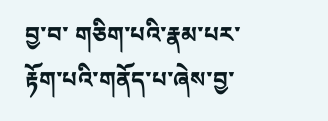བྱ་བ་ གཅིག་པའི་རྣམ་པར་རྟོག་པའི་གནོད་པ་ཞེས་བྱ་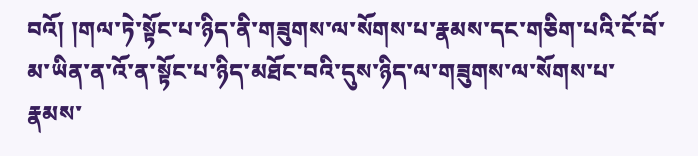བའོ། །གལ་ཏེ་སྟོང་པ་ཉིད་ནི་གཟུགས་ལ་སོགས་པ་རྣམས་དང་གཅིག་པའི་ངོ་བོ་མ་ཡིན་ན་འོ་ན་སྟོང་པ་ཉིད་མཐོང་བའི་དུས་ཉིད་ལ་གཟུགས་ལ་སོགས་པ་རྣམས་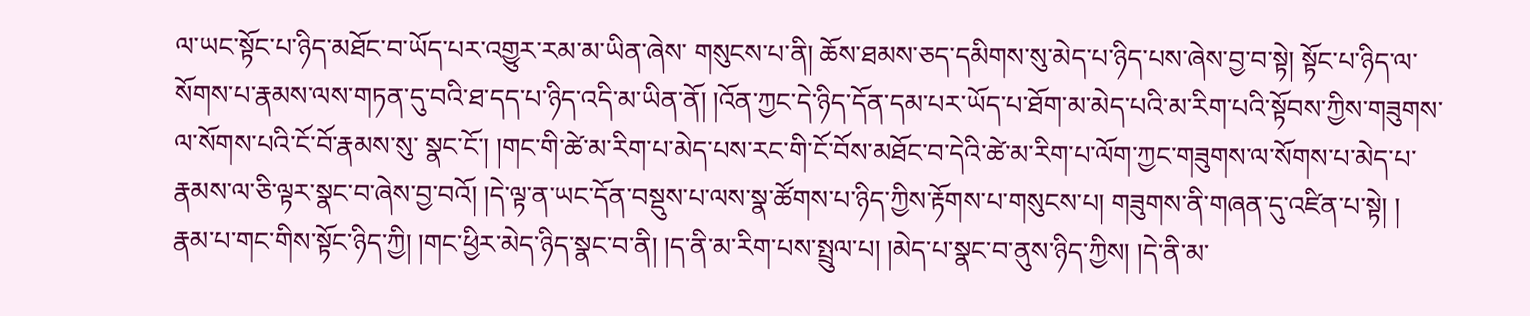ལ་ཡང་སྟོང་པ་ཉིད་མཐོང་བ་ཡོད་པར་འགྱུར་རམ་མ་ཡིན་ཞེས་ གསུངས་པ་ནི། ཆོས་ཐམས་ཅད་དམིགས་སུ་མེད་པ་ཉིད་པས་ཞེས་བྱ་བ་སྟེ། སྟོང་པ་ཉིད་ལ་སོགས་པ་རྣམས་ལས་གཏན་དུ་བའི་ཐ་དད་པ་ཉིད་འདི་མ་ཡིན་ནོ། །འོན་ཀྱང་དེ་ཉིད་དོན་དམ་པར་ཡོད་པ་ཐོག་མ་མེད་པའི་མ་རིག་པའི་སྟོབས་ཀྱིས་གཟུགས་ལ་སོགས་པའི་ངོ་བོ་རྣམས་སུ་ སྣང་ངོ་། །གང་གི་ཚེ་མ་རིག་པ་མེད་པས་རང་གི་ངོ་བོས་མཐོང་བ་དེའི་ཚེ་མ་རིག་པ་ལོག་ཀྱང་གཟུགས་ལ་སོགས་པ་མེད་པ་རྣམས་ལ་ཅི་ལྟར་སྣང་བ་ཞེས་བྱ་བའོ། །དེ་ལྟ་ན་ཡང་དོན་བསྡུས་པ་ལས་སྣ་ཚོགས་པ་ཉིད་ཀྱིས་རྟོགས་པ་གསུངས་པ། གཟུགས་ནི་གཞན་དུ་འཛིན་པ་སྟེ། ། རྣམ་པ་གང་གིས་སྟོང་ཉིད་ཀྱི། །གང་ཕྱིར་མེད་ཉིད་སྣང་བ་ནི། །ད་ནི་མ་རིག་པས་སྤྲུལ་པ། །མེད་པ་སྣང་བ་ནུས་ཉིད་ཀྱིས། །དེ་ནི་མ་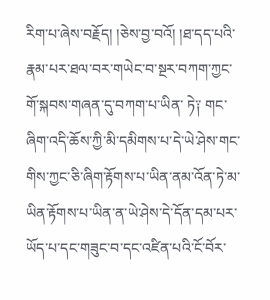རིག་པ་ཞེས་བརྗོད། །ཅེས་བྱ་བའོ། །ཐ་དད་པའི་རྣམ་པར་ཐལ་བར་གཡེང་བ་སྔར་བཀག་ཀྱང་གོ་སྐབས་གཞན་དུ་བཀག་པ་ཡིན་ ཏེ༑ གང་ཞིག་འདི་ཆོས་ཀྱི་མི་དམིགས་པ་དེ་ཡེ་ཤེས་གང་གིས་ཀྱང་ཅི་ཞིག་རྟོགས་པ་ཡིན་ནམ་འོན་ཏེ་མ་ཡིན་རྟོགས་པ་ཡིན་ན་ཡེ་ཤེས་དེ་དོན་དམ་པར་ཡོད་པ་དང་གཟུང་བ་དང་འཛིན་པའི་ངོ་བོར་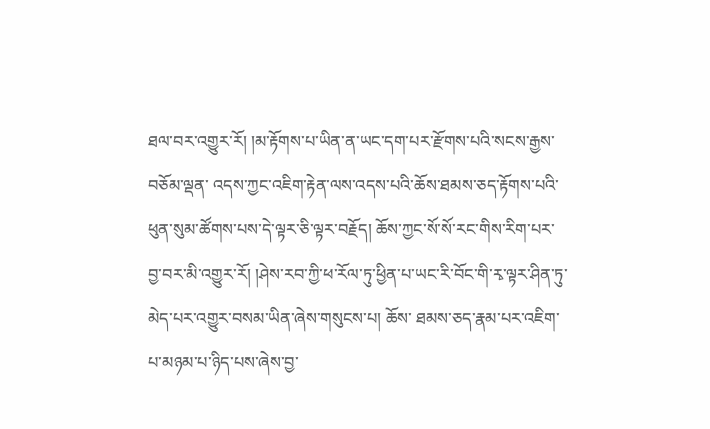ཐལ་བར་འགྱུར་རོ། །མ་རྟོགས་པ་ཡིན་ན་ཡང་དག་པར་རྫོགས་པའི་སངས་རྒྱས་བཅོམ་ལྡན་ འདས་ཀྱང་འཇིག་རྟེན་ལས་འདས་པའི་ཆོས་ཐམས་ཅད་རྟོགས་པའི་ཕུན་སུམ་ཚོགས་པས་དེ་ལྟར་ཅི་ལྟར་བརྗོད། ཆོས་ཀྱང་སོ་སོ་རང་གིས་རིག་པར་བྱ་བར་མི་འགྱུར་རོ། །ཤེས་རབ་ཀྱི་ཕ་རོལ་ཏུ་ཕྱིན་པ་ཡང་རི་བོང་གི་རྭ་ལྟར་ཤིན་ཏུ་མེད་པར་འགྱུར་བསམ་ཡིན་ཞེས་གསུངས་པ། ཆོས་ ཐམས་ཅད་རྣམ་པར་འཇིག་པ་མཉམ་པ་ཉིད་པས་ཞེས་བྱ་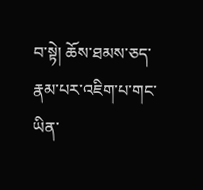བ་སྟེ། ཆོས་ཐམས་ཅད་རྣམ་པར་འཇིག་པ་གང་ཡིན་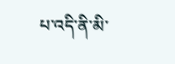པ་འདི་ནི་མི་